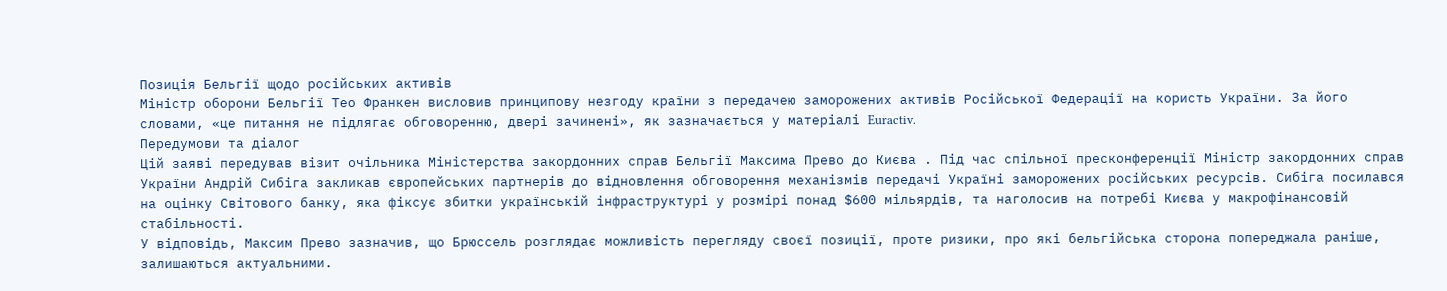Позиція Бельгії щодо російських активів
Міністр оборони Бельгії Тео Франкен висловив принципову незгоду країни з передачею заморожених активів Російської Федерації на користь України. За його словами, «це питання не підлягає обговоренню, двері зачинені», як зазначається у матеріалі Euractiv.
Передумови та діалог
Цій заяві передував візит очільника Міністерства закордонних справ Бельгії Максима Прево до Києва . Під час спільної пресконференції Міністр закордонних справ України Андрій Сибіга закликав європейських партнерів до відновлення обговорення механізмів передачі Україні заморожених російських ресурсів. Сибіга посилався на оцінку Світового банку, яка фіксує збитки українській інфраструктурі у розмірі понад $600 мільярдів, та наголосив на потребі Києва у макрофінансовій стабільності.
У відповідь, Максим Прево зазначив, що Брюссель розглядає можливість перегляду своєї позиції, проте ризики, про які бельгійська сторона попереджала раніше, залишаються актуальними.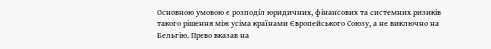Основною умовою є розподіл юридичних, фінансових та системних ризиків такого рішення між усіма країнами Європейського Союзу, а не виключно на Бельгію. Прево вказав на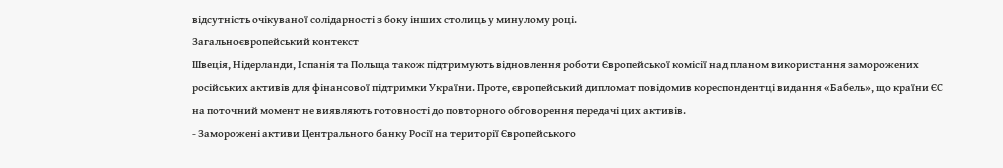відсутність очікуваної солідарності з боку інших столиць у минулому році.
Загальноєвропейський контекст
Швеція, Нідерланди, Іспанія та Польща також підтримують відновлення роботи Європейської комісії над планом використання заморожених російських активів для фінансової підтримки України. Проте, європейський дипломат повідомив кореспондентці видання «Бабель», що країни ЄС на поточний момент не виявляють готовності до повторного обговорення передачі цих активів.
- Заморожені активи Центрального банку Росії на території Європейського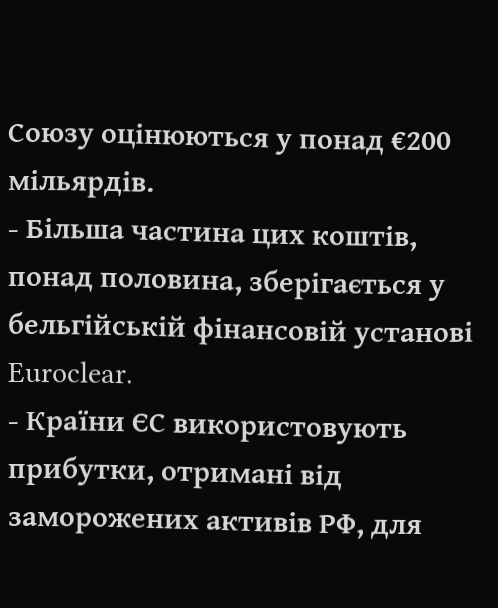Союзу оцінюються у понад €200 мільярдів.
- Більша частина цих коштів, понад половина, зберігається у бельгійській фінансовій установі Euroclear.
- Країни ЄС використовують прибутки, отримані від заморожених активів РФ, для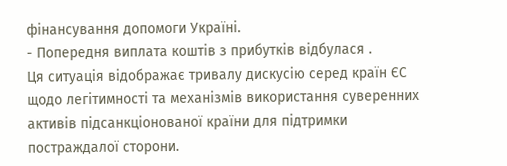фінансування допомоги Україні.
- Попередня виплата коштів з прибутків відбулася .
Ця ситуація відображає тривалу дискусію серед країн ЄС щодо легітимності та механізмів використання суверенних активів підсанкціонованої країни для підтримки постраждалої сторони.